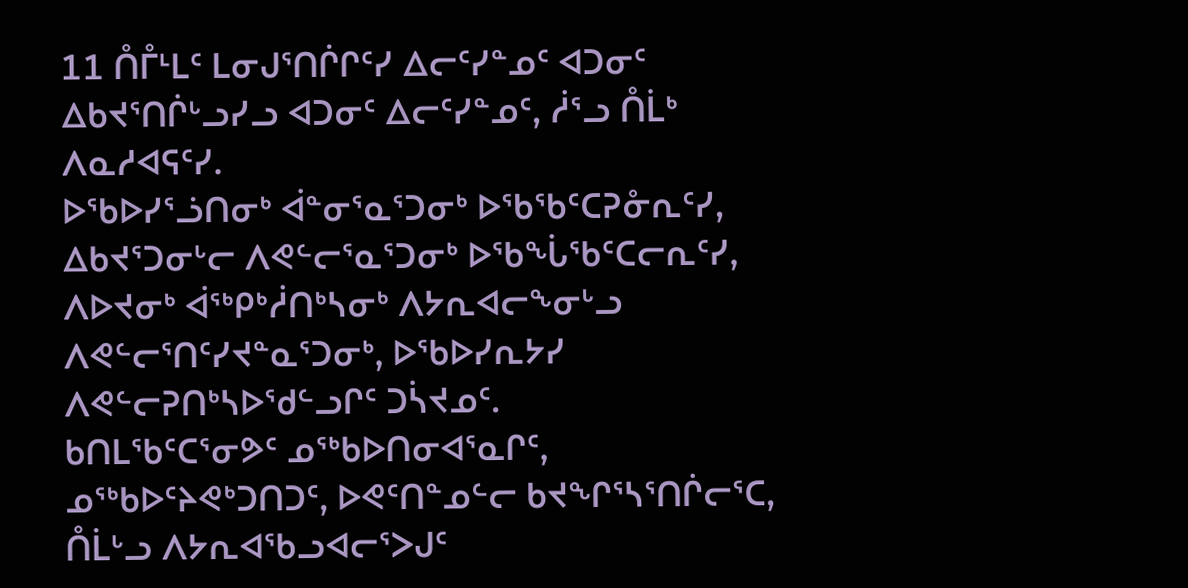11 ᑍᒤᒻᒪᑦ ᒪᓂᒍᕐᑎᒌᒋᑦᓯ ᐃᓕᑦᓯᓐᓄᑦ ᐊᑐᓂᑦ ᐃᑲᔪᕐᑎᒌᒡᓗᓯᓗ ᐊᑐᓂᑦ ᐃᓕᑦᓯᓐᓄᑦ, ᓲᕐᓗ ᑍᒫᒃ ᐱᓇᓱᐊᕋᑦᓯ.
ᐅᖃᐅᓯᕐᓘᑎᓂᒃ ᐋᓐᓂᕐᓇᕐᑐᓂᒃ ᐅᖃᖃᑦᑕᕈᓁᕆᑦᓯ, ᐃᑲᔪᕐᑐᓂᒡᓕ ᐱᕙᓪᓕᕐᓇᕐᑐᓂᒃ ᐅᖃᖔᖃᑦᑕᓕᕆᑦᓯ, ᐱᐅᔪᓂᒃ ᐋᖅᑭᒃᓲᑎᒃᓴᓂᒃ ᐱᔭᕆᐊᓕᖕᓂᒡᓗ ᐱᕙᓪᓕᕐᑎᑦᓯᔪᓐᓇᕐᑐᓂᒃ, ᐅᖃᐅᓯᕆᔭᓯ ᐱᕙᓪᓕᕈᑎᒃᓴᐅᖁᓪᓗᒋᑦ ᑐᓵᔪᓄᑦ.
ᑲᑎᒪᖃᑦᑕᕐᓂᕗᑦ ᓄᖅᑲᐅᑎᓂᐊᕐᓇᒋᑦ, ᓄᖅᑲᐅᑦᔨᕙᒃᑐᑎᑐᑦ, ᐅᕙᑦᑎᓐᓄᓪᓕ ᑲᔪᖏᕐᓴᕐᑎᒌᓕᕐᑕ, ᑍᒫᒡᓗ ᐱᔭᕆᐊᖃᓗᐊᓕᕐᐳᒍᑦ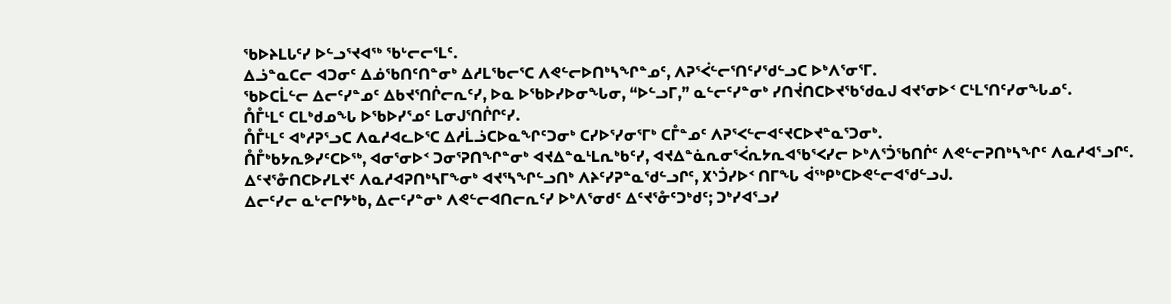ᖃᐅᔨᒪᒐᑦᓯ ᐅᓪᓗᕐᔪᐊᖅ ᖃᒡᓕᓕᕐᒪᑦ.
ᐃᓘᓐᓇᑕᓕ ᐊᑐᓂᑦ ᐃᓅᖃᑎᑦᑎᓐᓂᒃ ᐃᓱᒪᖃᓕᕐᑕ ᐱᕙᓪᓕᐅᑎᒃᓴᖏᓐᓄᑦ, ᐱᕈᕐᐹᓪᓕᕐᑎᑦᓯᖁᓪᓗᑕ ᐅᒃᐱᕐᓂᕐᒥ.
ᖃᐅᑕᒫᓪᓕ ᐃᓕᑦᓯᓐᓄᑦ ᐃᑲᔪᕐᑎᒌᓕᕆᑦᓯ, ᐅᓇ ᐅᖃᐅᓯᐅᓂᖓᓂ, “ᐅᓪᓗᒥ,” ᓇᓪᓕᑦᓯᓐᓂᒃ ᓯᑎᔫᑎᑕᐅᔪᖃᖁᓇᒍ ᐊᔪᕐᓂᐅᑉ ᑕᒻᒪᕐᑎᑦᓯᓂᖓᓄᑦ.
ᑍᒤᒻᒪᑦ ᑕᒪᒃᑯᓄᖓ ᐅᖃᐅᓯᕐᓄᑦ ᒪᓂᒍᕐᑎᒌᒋᑦᓯ.
ᑍᒤᒻᒪᑦ ᐊᒃᓱᕈᕐᓗᑕ ᐱᓇᓱᐊᓚᐅᕐᑕ ᐃᓱᒫᓘᑕᐅᓇᖏᑦᑐᓂᒃ ᑕᓯᐅᕐᓯᓂᕐᒥᒃ ᑕᒤᓐᓄᑦ ᐱᕈᕐᐸᓪᓕᐊᑦᔪᑕᐅᔪᓐᓇᕐᑐᓂᒃ.
ᑍᒤᒃᑲᔭᕆᕗᓯᑦᑕᐅᖅ, ᐊᓂᕐᓂᐅᑉ ᑐᓂᕐᕈᑎᖏᓐᓂᒃ ᐊᔪᐃᓐᓇᒻᒪᕆᒃᑲᑦᓯ, ᐊᔪᐃᓐᓈᕆᓂᕐᐹᕆᔭᕆᐊᖃᕐᐸᓯᓕ ᐅᒃᐱᕐᑑᖃᑎᒌᑦ ᐱᕙᓪᓕᕈᑎᒃᓴᖏᑦ ᐱᓇᓱᐊᕐᓗᒋᑦ.
ᐃᑦᔪᕐᓁᑎᑕᐅᓯᒪᔪᑦ ᐱᓇᓱᐊᕈᑎᒃᓴᒥᖕᓂᒃ ᐊᔪᕐᓴᖏᓪᓗᑎᒃ ᐱᔨᑦᓯᕈᓐᓇᖁᓪᓗᒋᑦ, ᙭ᔅᑑᓯᐅᑉ ᑎᒥᖓ ᐋᖅᑭᒃᑕᐅᕙᓪᓕᐊᖁᓪᓗᒍ.
ᐃᓕᑦᓯᓕ ᓇᒡᓕᒋᔭᒃᑲ, ᐃᓕᑦᓯᓐᓂᒃ ᐱᕙᓪᓕᐊᑎᓕᕆᑦᓯ ᐅᒃᐱᕐᓂᑯᑦ ᐃᑦᔪᕐᓁᑦᑐᒃᑯᑦ; ᑐᒃᓯᐊᕐᓗᓯ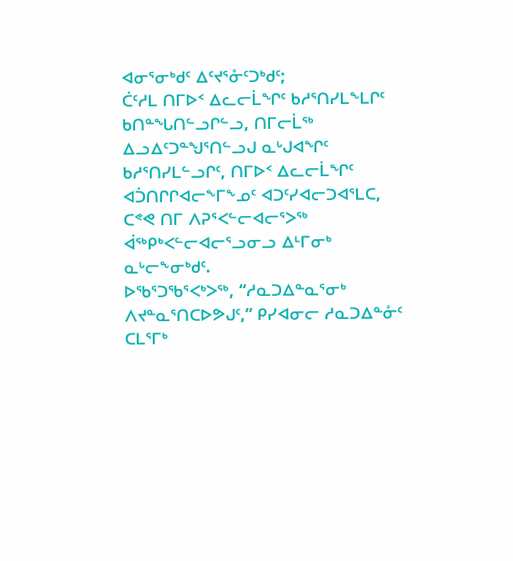ᐊᓂᕐᓂᒃᑯᑦ ᐃᑦᔪᕐᓁᑦᑐᒃᑯᑦ;
ᑖᑦᓱᒪ ᑎᒥᐅᑉ ᐃᓚᓕᒫᖏᑦ ᑲᓱᕐᑎᓯᒪᖕᒪᒋᑦ ᑲᑎᓐᖓᑎᓪᓗᒋᓪᓗ, ᑎᒥᓕᒫᖅ ᐃᓗᐃᑦᑐᓐᖑᕐᑎᓪᓗᒍ ᓇᒡᒍᐊᖏᑦ ᑲᓱᕐᑎᓯᒪᓪᓗᒋᑦ, ᑎᒥᐅᑉ ᐃᓚᓕᒫᖏᑦ ᐊᑑᑎᒋᒋᐊᓕᖕᒥᖕᓄᑦ ᐊᑐᑦᓯᐊᓕᑐᐊᕐᒪᑕ, ᑕᕝᕙ ᑎᒥ ᐱᕈᕐᐸᓪᓕᐊᓕᕐᐳᖅ ᐋᖅᑭᒃᐸᓪᓕᐊᓕᕐᓗᓂᓗ ᐃᒻᒥᓂᒃ ᓇᒡᓕᖕᓂᒃᑯᑦ.
ᐅᖃᕐᑐᖃᕐᐸᒃᐳᖅ, “ᓱᓇᑐᐃᓐᓇᕐᓂᒃ ᐱᔪᓐᓇᕐᑎᑕᐅᕗᒍᑦ,” ᑭᓯᐊᓂᓕ ᓱᓇᑐᐃᓐᓁᑦ ᑕᒪᕐᒥᒃ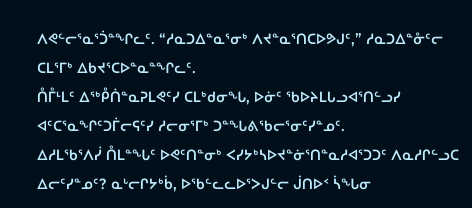ᐱᕙᓪᓕᕐᓇᕐᑑᓐᖏᓚᑦ. “ᓱᓇᑐᐃᓐᓇᕐᓂᒃ ᐱᔪᓐᓇᕐᑎᑕᐅᕗᒍᑦ,” ᓱᓇᑐᐃᓐᓁᑦᓕ ᑕᒪᕐᒥᒃ ᐃᑲᔪᕐᑕᐅᓐᓇᓐᖏᓚᑦ.
ᑍᒤᒻᒪᑦ ᐃᖅᑬᑏᓐᓇᕈᒪᕙᑦᓯ ᑕᒪᒃᑯᓂᖓ, ᐅᓃᑦ ᖃᐅᔨᒪᒐᓗᐊᕐᑎᓪᓗᓯ ᐊᑦᑕᕐᓇᖏᑦᑐᒦᓕᕋᑦᓯ ᓱᓕᓂᕐᒥᒃ ᑐᓐᖓᕕᖃᓕᕐᓂᑦᓯᓐᓄᑦ.
ᐃᓱᒪᖃᕐᐱᓰ ᑍᒪᓐᖓᑦ ᐅᕙᑦᑎᓐᓂᒃ ᐸᓯᔭᒃᓴᐅᔪᓐᓃᕐᑎᓐᓇᓱᐊᕐᑐᑐᑦ ᐱᓇᓱᒋᓪᓗᑕ ᐃᓕᑦᓯᓐᓄᑦ? ᓇᒡᓕᒋᔭᒃᑳ, ᐅᖃᓪᓚᓚᐅᕐᐳᒍᓪᓕ ᒎᑎᐅᑉ ᓵᖓᓂ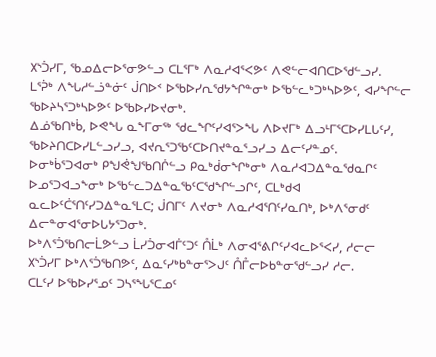᙭ᔅᑑᓯᒥ, ᖃᓄᐃᓕᐅᕐᓂᕗᓪᓗ ᑕᒪᕐᒥᒃ ᐱᓇᓱᐊᕐᐸᕗᑦ ᐱᕙᓪᓕᐊᑎᑕᐅᖁᓪᓗᓯ.
ᒪᕐᕉᒃ ᐱᖓᓱᓪᓘᓐᓃᑦ ᒎᑎᐅᑉ ᐅᖃᐅᓯᕆᖁᔭᖏᓐᓂᒃ ᐅᖃᓪᓚᒃᑐᒃᓴᐅᕗᑦ, ᐊᓯᖏᓪᓕ ᖃᐅᔨᓴᕐᑐᒃᓴᐅᕗᑦ ᐅᖃᐅᓯᐅᔪᓂᒃ.
ᐃᓅᖃᑎᒃᑳ, ᐅᕙᖓ ᓇᖕᒥᓂᖅ ᖁᓚᖏᑦᓯᐊᕐᐳᖓ ᐱᐅᔪᒥᒃ ᐃᓗᒻᒥᕐᑕᐅᓯᒪᒐᑦᓯ, ᖃᐅᔨᑎᑕᐅᓯᒪᓪᓗᓯᓗ, ᐊᔪᕆᕐᑐᖃᑦᑕᐅᑎᔪᓐᓇᕐᓗᓯᓗ ᐃᓕᑦᓯᓐᓄᑦ.
ᐅᓂᒃᑳᕐᑐᐊᓂᒃ ᑭᖑᕚᖑᖃᑎᒌᓪᓗ ᑭᓇᒃᑰᓂᖏᒃᓂᒃ ᐱᓇᓱᐊᑐᐃᓐᓇᖁᓇᒋᑦ ᐅᓄᕐᑐᐊᓗᖕᓂᒃ ᐅᖃᓪᓚᑐᐃᓐᓇᖃᑦᑕᖁᖏᓪᓗᒋᑦ, ᑕᒪᒃᑯᐊ ᓇᓚᐅᑦᑖᕐᑎᑦᓯᑐᐃᓐᓇᕐᒪᑕ; ᒎᑎᒥᑦ ᐱᔪᓂᒃ ᐱᓇᓱᐊᕐᑎᑦᓯᓇᑎᒃ, ᐅᒃᐱᕐᓂᑯᑦ ᐃᓕᓐᓂᐊᕐᓂᐅᒐᔭᕐᑐᓂᒃ.
ᐅᒃᐱᕐᑑᖃᑎᓕᒫᕗᓪᓗ ᒫᓯᑑᓂᐊᒦᑦᑐᑦ ᑍᒫᒃ ᐱᓂᐊᕐᕕᒋᑦᓯᐊᓚᐅᕐᐸᓯ, ᓱᓕᓕ ᙭ᔅᑑᓯᒥ ᐅᒃᐱᕐᑑᖃᑎᕗᑦ, ᐃᓇᑦᓯᒃᑲᓐᓂᕐᐳᒍᑦ ᑍᒤᓕᐅᑲᓐᓂᖁᓪᓗᓯ ᓱᓕ.
ᑕᒪᑦᓯ ᐅᖃᐅᓯᕐᓄᑦ ᑐᓴᕐᖓᕐᑕᓄᑦ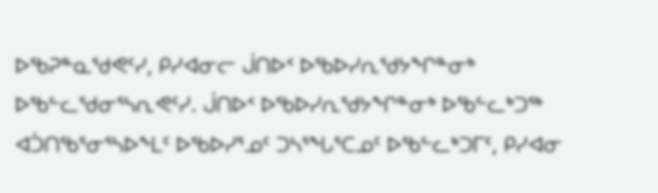ᐅᖃᕈᓐᓇᖁᕙᑦᓯ, ᑭᓯᐊᓂᓕ ᒎᑎᐅᑉ ᐅᖃᐅᓯᕆᖁᔭᖏᓐᓂᒃ ᐅᖃᓪᓚᖁᓂᕐᓴᕆᕙᑦᓯ. ᒎᑎᐅᑉ ᐅᖃᐅᓯᕆᖁᔭᖏᓐᓂᒃ ᐅᖃᓪᓚᒃᑐᖅ ᐊᑑᑎᖃᕐᓂᕐᓴᐅᖕᒪᑦ ᐅᖃᐅᓯᕐᓄᑦ ᑐᓴᕐᖓᕐᑕᓄᑦ ᐅᖃᓪᓚᒃᑐᒥᑦ, ᑭᓯᐊᓂ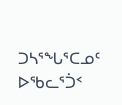ᑐᓴᕐᖓᕐᑕᓄᑦ ᐅᖃᓚᕐᑑᑉ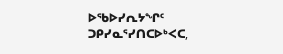ᐅᖃᐅᓯᕆᔭᖏᑦ ᑐᑭᓯᓇᕐᓯᑎᑕᐅᒃᐸᑕ,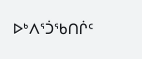ᐅᒃᐱᕐᑑᖃᑎᒌᑦ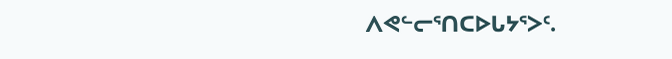ᐱᕙᓪᓕᕐᑎᑕᐅᒐᔭᕐᐳᑦ.